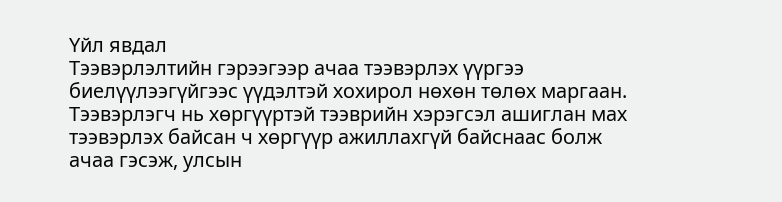Үйл явдал
Тээвэрлэлтийн гэрээгээр ачаа тээвэрлэх үүргээ биелүүлээгүйгээс үүдэлтэй хохирол нөхөн төлөх маргаан. Тээвэрлэгч нь хөргүүртэй тээврийн хэрэгсэл ашиглан мах тээвэрлэх байсан ч хөргүүр ажиллахгүй байснаас болж ачаа гэсэж, улсын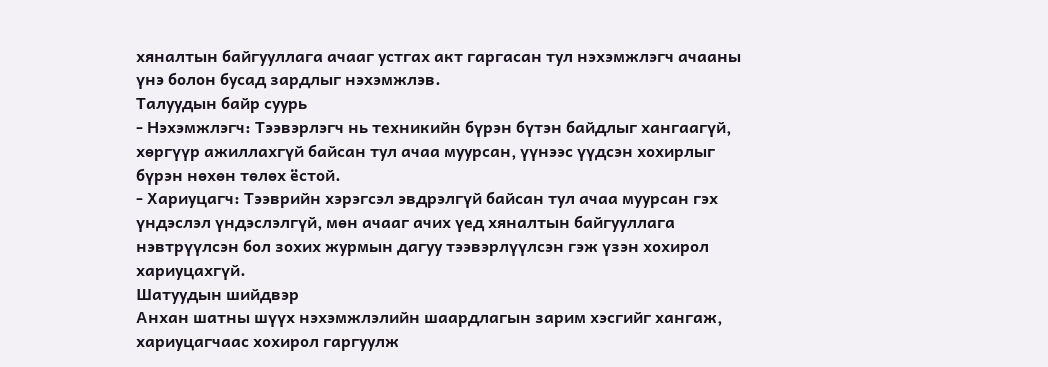хяналтын байгууллага ачааг устгах акт гаргасан тул нэхэмжлэгч ачааны үнэ болон бусад зардлыг нэхэмжлэв.
Талуудын байр суурь
- Нэхэмжлэгч: Тээвэрлэгч нь техникийн бүрэн бүтэн байдлыг хангаагүй, хөргүүр ажиллахгүй байсан тул ачаа муурсан, үүнээс үүдсэн хохирлыг бүрэн нөхөн төлөх ёстой.
- Хариуцагч: Тээврийн хэрэгсэл эвдрэлгүй байсан тул ачаа муурсан гэх үндэслэл үндэслэлгүй, мөн ачааг ачих үед хяналтын байгууллага нэвтрүүлсэн бол зохих журмын дагуу тээвэрлүүлсэн гэж үзэн хохирол хариуцахгүй.
Шатуудын шийдвэр
Анхан шатны шүүх нэхэмжлэлийн шаардлагын зарим хэсгийг хангаж, хариуцагчаас хохирол гаргуулж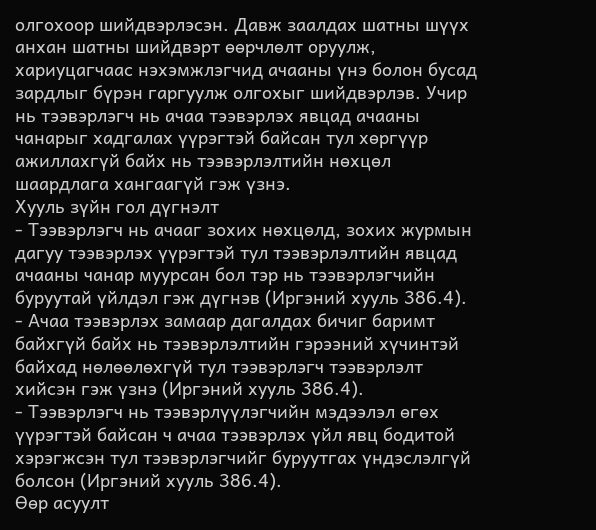олгохоор шийдвэрлэсэн. Давж заалдах шатны шүүх анхан шатны шийдвэрт өөрчлөлт оруулж, хариуцагчаас нэхэмжлэгчид ачааны үнэ болон бусад зардлыг бүрэн гаргуулж олгохыг шийдвэрлэв. Учир нь тээвэрлэгч нь ачаа тээвэрлэх явцад ачааны чанарыг хадгалах үүрэгтэй байсан тул хөргүүр ажиллахгүй байх нь тээвэрлэлтийн нөхцөл шаардлага хангаагүй гэж үзнэ.
Хууль зүйн гол дүгнэлт
- Тээвэрлэгч нь ачааг зохих нөхцөлд, зохих журмын дагуу тээвэрлэх үүрэгтэй тул тээвэрлэлтийн явцад ачааны чанар муурсан бол тэр нь тээвэрлэгчийн буруутай үйлдэл гэж дүгнэв (Иргэний хууль 386.4).
- Ачаа тээвэрлэх замаар дагалдах бичиг баримт байхгүй байх нь тээвэрлэлтийн гэрээний хүчинтэй байхад нөлөөлөхгүй тул тээвэрлэгч тээвэрлэлт хийсэн гэж үзнэ (Иргэний хууль 386.4).
- Тээвэрлэгч нь тээвэрлүүлэгчийн мэдээлэл өгөх үүрэгтэй байсан ч ачаа тээвэрлэх үйл явц бодитой хэрэгжсэн тул тээвэрлэгчийг буруутгах үндэслэлгүй болсон (Иргэний хууль 386.4).
Өөр асуулт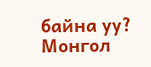байна уу?
Монгол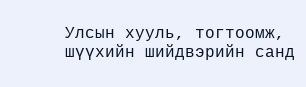Улсын хууль, тогтоомж, шүүхийн шийдвэрийн санд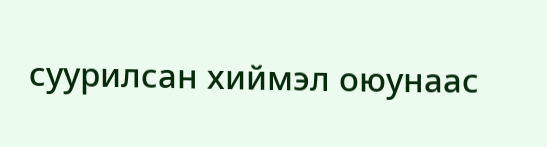суурилсан хиймэл оюунаас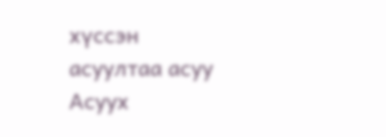хүссэн асуултаа асуу
Асуух